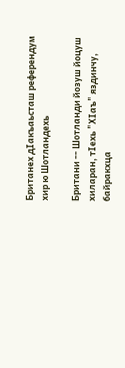Британех дIакъаьсташ референдум хир ю Шотландехь

Британи -- Шотланди йозуш йоцуш хиларан, тIехь "ХIаъ" яздинчу, байракхца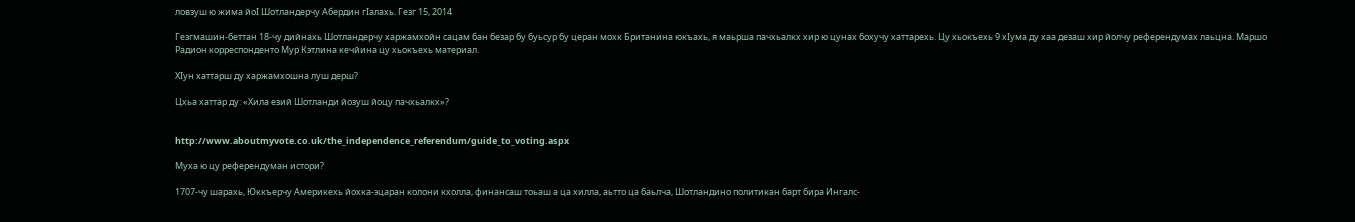ловзуш ю жима йоI Шотландерчу Абердин гIалахь. Гезг 15, 2014

Гезгмашин-беттан 18-чу дийнахь Шотландерчу харжамхойн сацам бан безар бу буьсур бу церан мохк Британина юкъахь, я маьрша пачхьалкх хир ю цунах бохучу хаттарехь. Цу хьокъехь 9 хIума ду хаа дезаш хир йолчу референдумах лаьцна. Маршо Радион корреспонденто Мур Кэтлина кечйина цу хьокъехь материал.

ХIун хаттарш ду харжамхошна луш дерш?

Цхьа хаттар ду: «Хила езий Шотланди йозуш йоцу пачхьалкх»?


http://www.aboutmyvote.co.uk/the_independence_referendum/guide_to_voting.aspx

Муха ю цу референдуман истори?

1707-чу шарахь, Юккъерчу Америкехь йохка-эцаран колони кхолла, финансаш тоьаш а ца хилла, аьтто ца баьлча, Шотландино политикан барт бира Ингалс-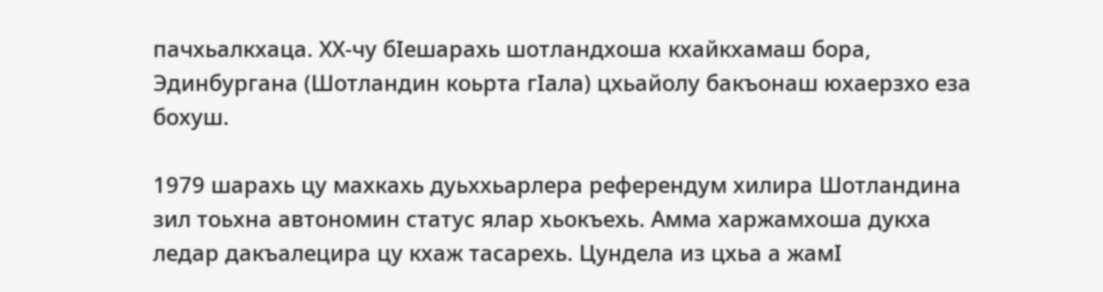пачхьалкхаца. ХХ-чу бIешарахь шотландхоша кхайкхамаш бора, Эдинбургана (Шотландин коьрта гIала) цхьайолу бакъонаш юхаерзхо еза бохуш.

1979 шарахь цу махкахь дуьххьарлера референдум хилира Шотландина зил тоьхна автономин статус ялар хьокъехь. Амма харжамхоша дукха ледар дакъалецира цу кхаж тасарехь. Цундела из цхьа а жамI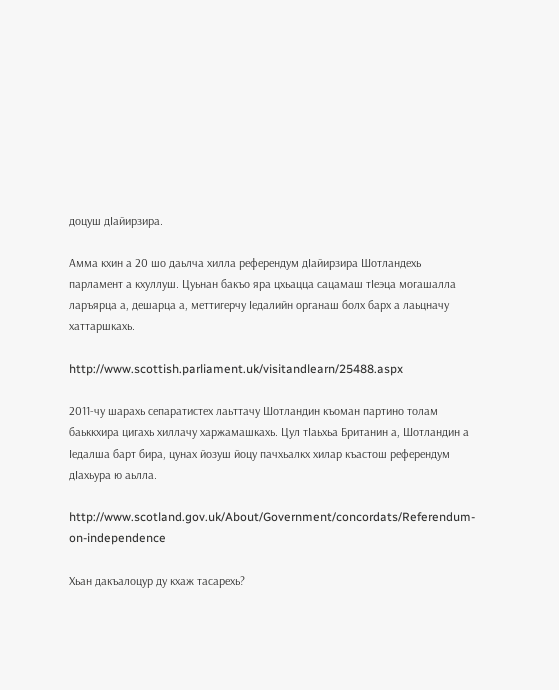доцуш дIайирзира.

Амма кхин а 20 шо даьлча хилла референдум дIайирзира Шотландехь парламент а кхуллуш. Цуьнан бакъо яра цхьацца сацамаш тIеэца могашалла ларъярца а, дешарца а, меттигерчу Iедалийн органаш болх барх а лаьцначу хаттаршкахь.

http://www.scottish.parliament.uk/visitandlearn/25488.aspx

2011-чу шарахь сепаратистех лаьттачу Шотландин къоман партино толам баьккхира цигахь хиллачу харжамашкахь. Цул тIаьхьа Британин а, Шотландин а Iедалша барт бира, цунах йозуш йоцу пачхьалкх хилар къастош референдум дIахьура ю аьлла.

http://www.scotland.gov.uk/About/Government/concordats/Referendum-on-independence

Хьан дакъалоцур ду кхаж тасарехь?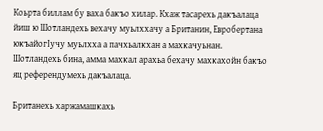Коьрта биллам бу ваха бакъо хилар. Кхаж тасарехь дакъалаца йиш ю Шотландехь вехачу муьлххачу а Британин, Евробертана юкъайогIучу муьлхха а пачхьалкхан а махкачуьнан. Шотландехь бина, амма махкал арахьа бехачу махкахойн бакъо яц референдумехь дакъалаца.

Британехь харжамашкахь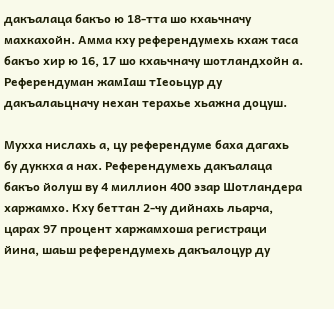дакъалаца бакъо ю 18-тта шо кхаьчначу махкахойн. Амма кху референдумехь кхаж таса бакъо хир ю 16, 17 шо кхаьчначу шотландхойн а. Референдуман жамIаш тIеоьцур ду дакъалаьцначу нехан терахье хьажна доцуш.

Мухха нислахь а, цу референдуме баха дагахь бу дуккха а нах. Референдумехь дакъалаца бакъо йолуш ву 4 миллион 400 эзар Шотландера харжамхо. Кху беттан 2-чу дийнахь льарча, царах 97 процент харжамхоша регистраци йина, шаьш референдумехь дакъалоцур ду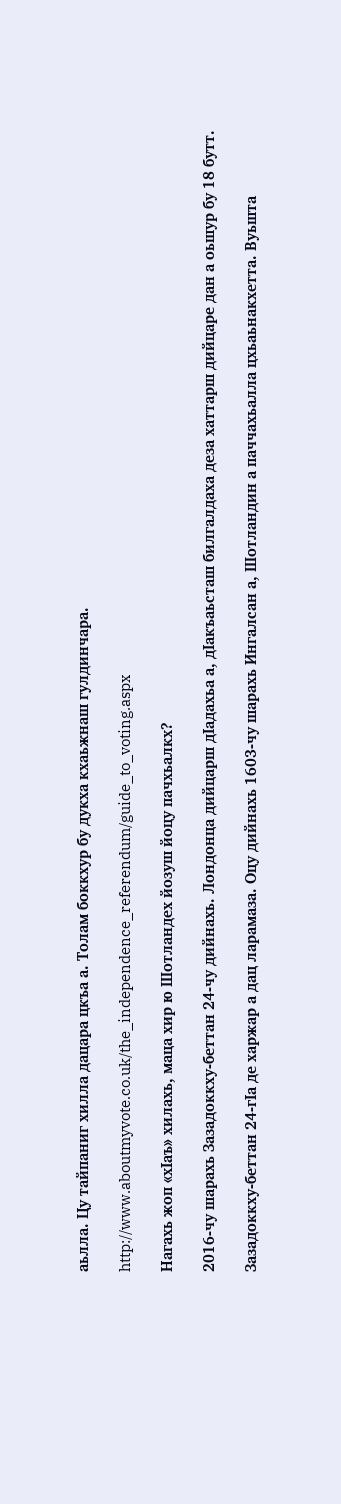аьлла. Цу тайпаниг хилла дацара цкъа а. Толам боккхур бу дукха кхаьжнаш гулдинчара.

http://www.aboutmyvote.co.uk/the_independence_referendum/guide_to_voting.aspx

Нагахь жоп «хIаъ» хилахь, маца хир ю Шотландех йозуш йоцу пачхьалкх?

2016-чу шарахь Зазадоккху-беттан 24-чу дийнахь. Лондонца дийцарш дIадахьа а, дIакъаьсташ билгалдаха деза хаттарш дийцаре дан а оьшур бу 18 бутт.

Зазадоккху-беттан 24-гIа де харжар а дац ларамаза. Оцу дийнахь 1603-чу шарахь Ингалсан а, Шотландин а паччахьалла цхьаьнакхетта. Вуьшта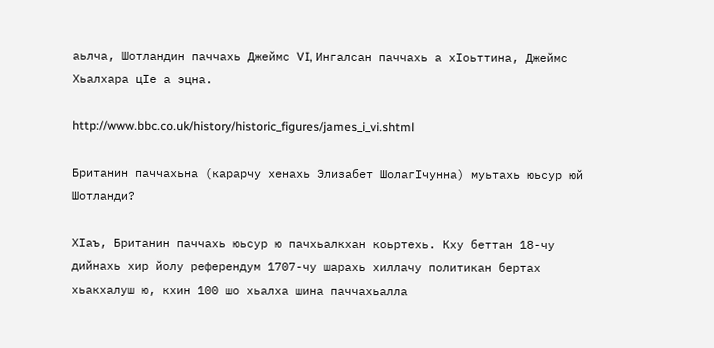аьлча, Шотландин паччахь Джеймс VI, Ингалсан паччахь а хIоьттина, Джеймс Хьалхара цIе а эцна.

http://www.bbc.co.uk/history/historic_figures/james_i_vi.shtml

Британин паччахьна (карарчу хенахь Элизабет ШолагIчунна) муьтахь юьсур юй Шотланди?

ХIаъ, Британин паччахь юьсур ю пачхьалкхан коьртехь. Кху беттан 18-чу дийнахь хир йолу референдум 1707-чу шарахь хиллачу политикан бертах хьакхалуш ю, кхин 100 шо хьалха шина паччахьалла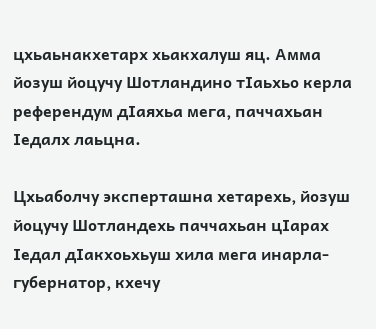цхьаьнакхетарх хьакхалуш яц. Амма йозуш йоцучу Шотландино тIаьхьо керла референдум дIаяхьа мега, паччахьан Iедалх лаьцна.

Цхьаболчу эксперташна хетарехь, йозуш йоцучу Шотландехь паччахьан цIарах Iедал дIакхоьхьуш хила мега инарла-губернатор, кхечу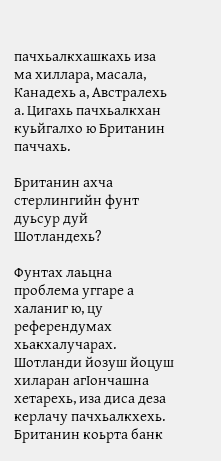пачхьалкхашкахь иза ма хиллара, масала, Канадехь а, Австралехь а. Цигахь пачхьалкхан куьйгалхо ю Британин паччахь.

Британин ахча стерлингийн фунт дуьсур дуй Шотландехь?

Фунтах лаьцна проблема уггаре а халаниг ю, цу референдумах хьакхалучарах. Шотланди йозуш йоцуш хиларан агIончашна хетарехь, иза диса деза керлачу пачхьалкхехь. Британин коьрта банк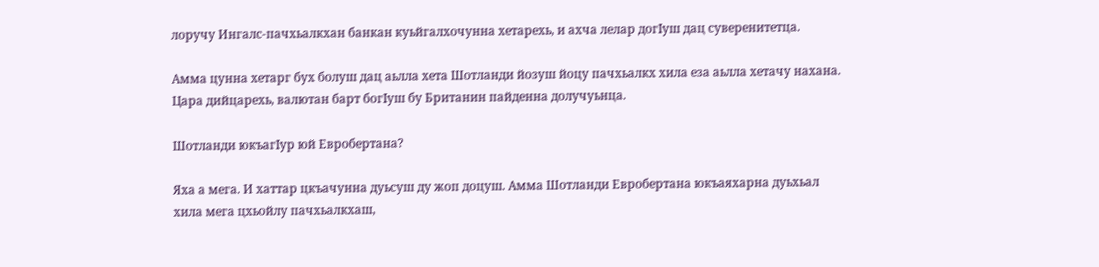лоручу Ингалс-пачхьалкхан банкан куьйгалхочунна хетарехь, и ахча лелар догIуш дац суверенитетца.

Амма цунна хетарг бух болуш дац аьлла хета Шотланди йозуш йоцу пачхьалкх хила еза аьлла хетачу нахана. Цара дийцарехь, валютан барт богIуш бу Британин пайденна долучуьнца.

Шотланди юкъагIур юй Евробертана?

Яха а мега. И хаттар цкъачунна дуьсуш ду жоп доцуш. Амма Шотланди Евробертана юкъаяхарна дуьхьал хила мега цхьойлу пачхьалкхаш,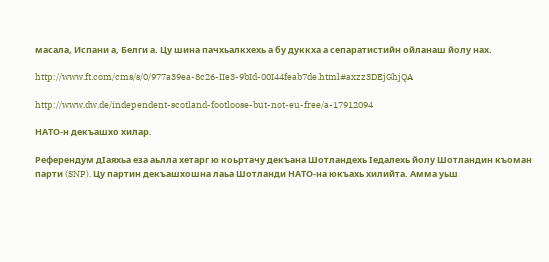масала, Испани а, Белги а. Цу шина пачхьалкхехь а бу дуккха а сепаратистийн ойланаш йолу нах.

http://www.ft.com/cms/s/0/977a39ea-8c26-IIe3-9bId-00I44feab7de.html#axzz3DEjGhjQA

http://www.dw.de/independent-scotland-footloose-but-not-eu-free/a-17912094

НАТО-н декъашхо хилар.

Референдум дIаяхьа еза аьлла хетарг ю коьртачу декъана Шотландехь Iедалехь йолу Шотландин къоман парти (SNP). Цу партин декъашхошна лаьа Шотланди НАТО-на юкъахь хилийта. Амма уьш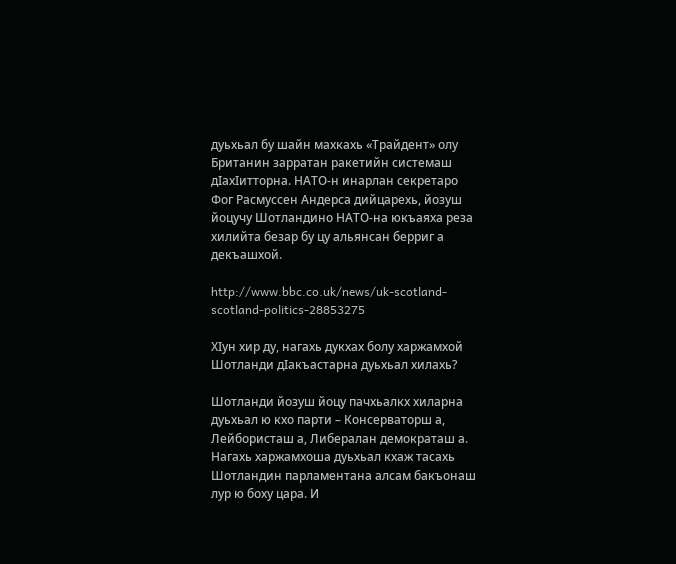дуьхьал бу шайн махкахь «Трайдент» олу Британин зарратан ракетийн системаш дIахIитторна. НАТО-н инарлан секретаро Фог Расмуссен Андерса дийцарехь, йозуш йоцучу Шотландино НАТО-на юкъаяха реза хилийта безар бу цу альянсан берриг а декъашхой.

http://www.bbc.co.uk/news/uk-scotland-scotland-politics-28853275

ХIун хир ду, нагахь дукхах болу харжамхой Шотланди дIакъастарна дуьхьал хилахь?

Шотланди йозуш йоцу пачхьалкх хиларна дуьхьал ю кхо парти – Консерваторш а, Лейбористаш а, Либералан демократаш а. Нагахь харжамхоша дуьхьал кхаж тасахь Шотландин парламентана алсам бакъонаш лур ю боху цара. И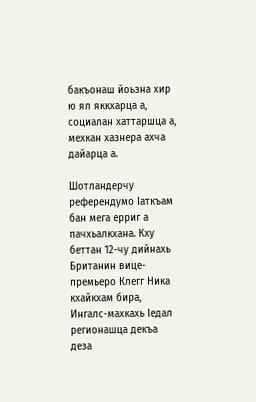бакъонаш йоьзна хир ю ял яккхарца а, социалан хаттаршца а, мехкан хазнера ахча дайарца а.

Шотландерчу референдумо Iаткъам бан мега ерриг а пачхьалкхана. Кху беттан 12-чу дийнахь Британин вице-премьеро Клегг Ника кхайкхам бира, Ингалс-махкахь Iедал регионашца декъа деза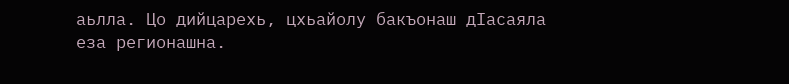аьлла. Цо дийцарехь, цхьайолу бакъонаш дIасаяла еза регионашна.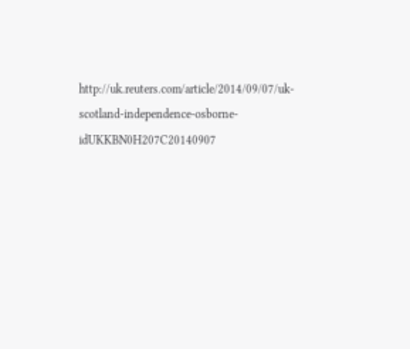http://uk.reuters.com/article/2014/09/07/uk-scotland-independence-osborne-idUKKBN0H207C20140907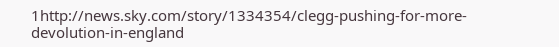1http://news.sky.com/story/1334354/clegg-pushing-for-more-devolution-in-england